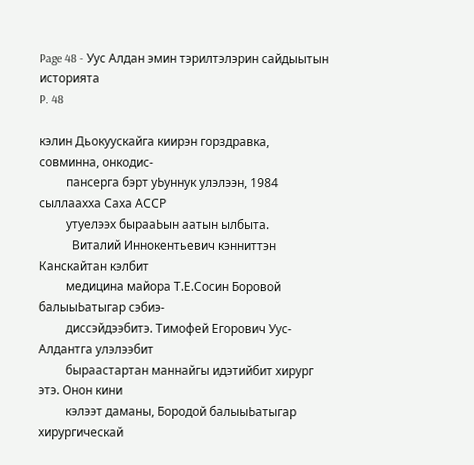Page 48 - Уус Алдан эмин тэрилтэлэрин сайдыытын историята
P. 48

кэлин Дьокуускайга киирэн горздравка, совминна, онкодис-
         пансерга бэрт уЬуннук улэлээн, 1984 сыллаахха Саха АССР
         утуелээх бырааЬын аатын ылбыта.
           Виталий Иннокентьевич кэнниттэн Канскайтан кэлбит
         медицина майора Т.Е.Сосин Боровой балыыЬатыгар сэбиэ-
         диссэйдээбитэ. Тимофей Егорович Уус-Алдантга улэлээбит
         быраастартан маннайгы идэтийбит хирург этэ. Онон кини
         кэлээт даманы, Бородой балыыЬатыгар хирургическай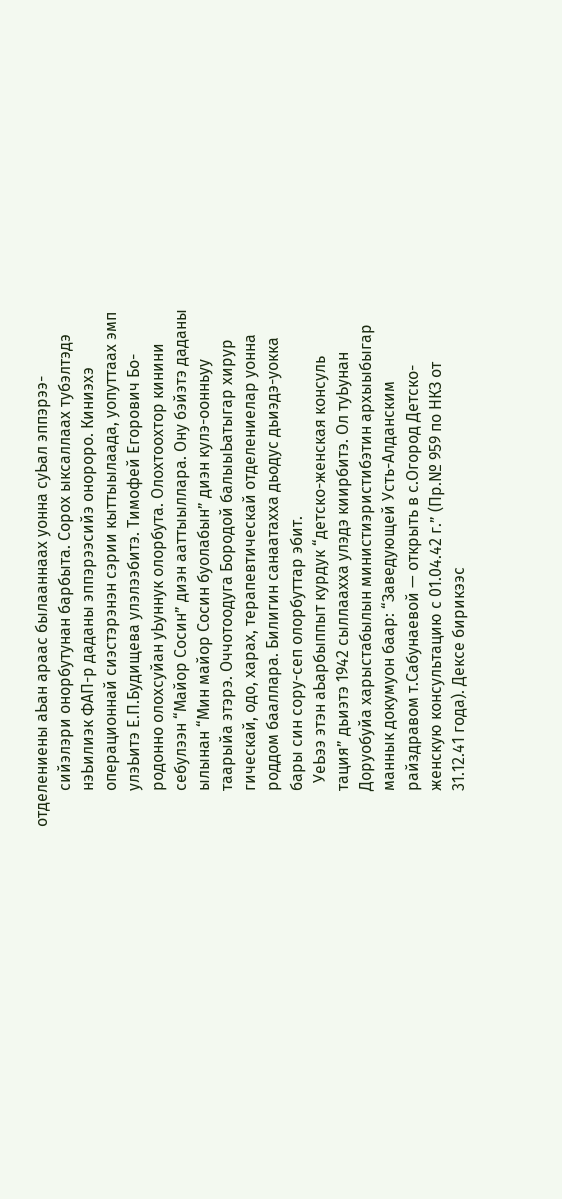отделениены аЬан араас былааннаах уонна суЬал эппэрээ-
         сийэлэри онорбутунан барбыта. Сорох ыксаллаах тубэлтэдэ
         нэЬилиэк ФАП-р даданы эппэрээсийэ онороро. Киниэхэ
         операционнай сиэстэрэнэн сэрии кыттыылаада, уопуттаах эмп
         улэЬитэ Е.П.Будищева улэлээбитэ. Тимофей Егорович Бо-
         родонно олохсуйан уЬуннук олорбута. Олохтоохтор кинини
         себулээн “Майор Сосин” диэн ааттыыллара. Ону бэйэтэ даданы
         ылынан “Мин майор Сосин буолабын” диэн кулэ-оонньуу
         таарыйа этэрэ. Оччотоодуга Бородой балыыЬатыгар хирур
         гическай, одо, харах, терапевтическай отделениелар уонна
         роддом бааллара. Билигин санаатахха дьодус дьиэдэ-уокка
         бары син сору-сеп олорбуттар эбит.
           УеЬээ этэн аЬарбыппыт курдук “детско-женская консуль
         тация” дьиэтэ 1942 сыллаахха улэдэ киирбитэ. Ол туЬунан
         Доруобуйа харыстабылын министиэристибэтин архыыбыгар
         маннык докумуон баар: “Заведующей Усть-Алданским
         райздравом т.Сабунаевой — открыть в с.Огород Детско-
         женскую консультацию с 01.04.42 г.” (Пр.№ 959 по НКЗ от
         31.12.41 года). Дексе бирикээс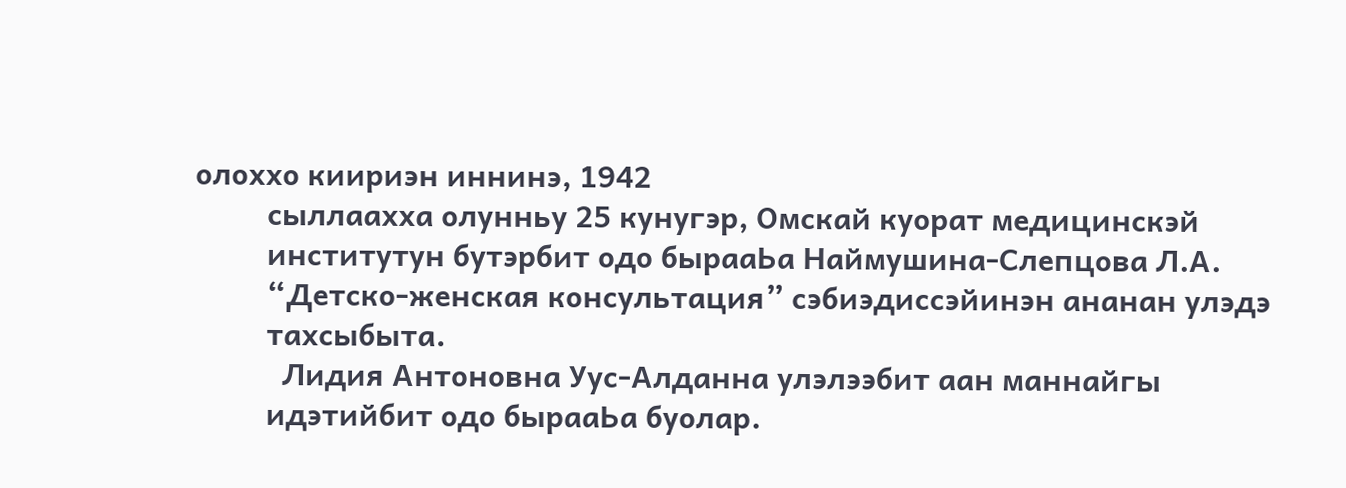олоххо киириэн иннинэ, 1942
         сыллаахха олунньу 25 кунугэр, Омскай куорат медицинскэй
         институтун бутэрбит одо бырааЬа Наймушина-Слепцова Л.А.
         “Детско-женская консультация” сэбиэдиссэйинэн ананан улэдэ
         тахсыбыта.
           Лидия Антоновна Уус-Алданна улэлээбит аан маннайгы
         идэтийбит одо бырааЬа буолар.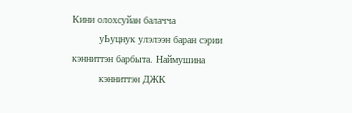Кини олохсуйан балачча
         уЬуцнук улэлээн баран сэрии кэнниттэн барбыта. Наймушина
         кэнниттэн ДЖК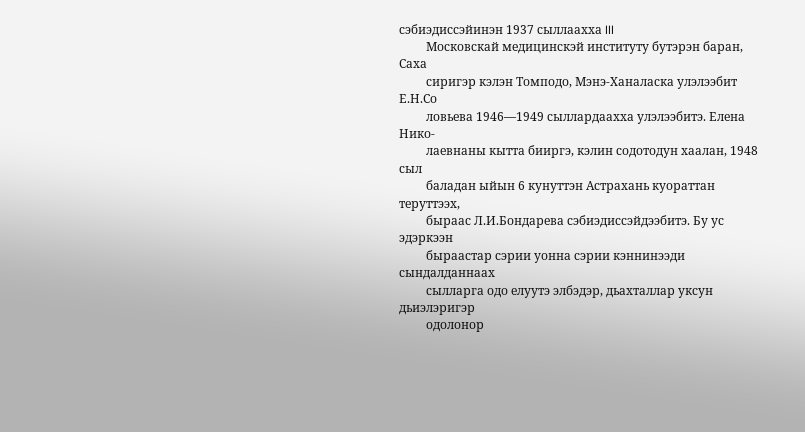сэбиэдиссэйинэн 1937 сыллаахха III
         Московскай медицинскэй институту бутэрэн баран, Саха
         сиригэр кэлэн Томподо, Мэнэ-Ханаласка улэлээбит Е.Н.Со
         ловьева 1946—1949 сыллардаахха улэлээбитэ. Елена Нико-
         лаевнаны кытта бииргэ, кэлин содотодун хаалан, 1948 сыл
         баладан ыйын 6 кунуттэн Астрахань куораттан теруттээх,
         быраас Л.И.Бондарева сэбиэдиссэйдээбитэ. Бу ус эдэркээн
         быраастар сэрии уонна сэрии кэннинээди сындалданнаах
         сылларга одо елуутэ элбэдэр, дьахталлар уксун дьиэлэригэр
         одолонор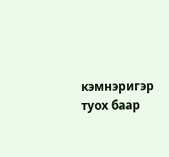кэмнэригэр туох баар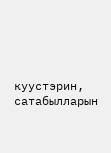куустэрин, сатабылларын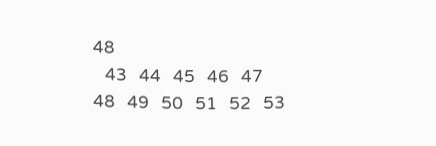48
   43   44   45   46   47   48   49   50   51   52   53